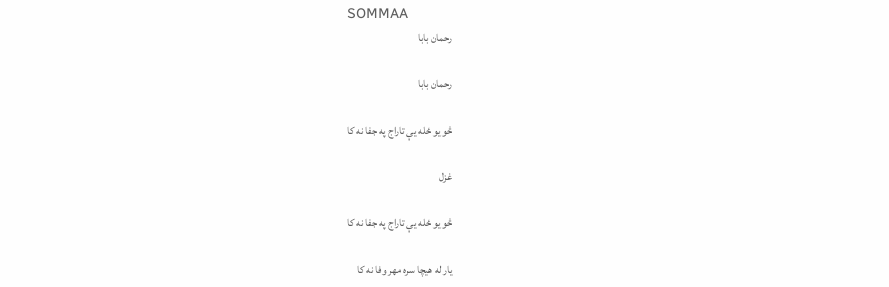SOMMAA
رحمان بابا

رحمان بابا

څو يو ځله يې تاراج په جفا نه کا

غزل

څو يو ځله يې تاراج په جفا نه کا

يار له هيچا سره مهر وفا نه کا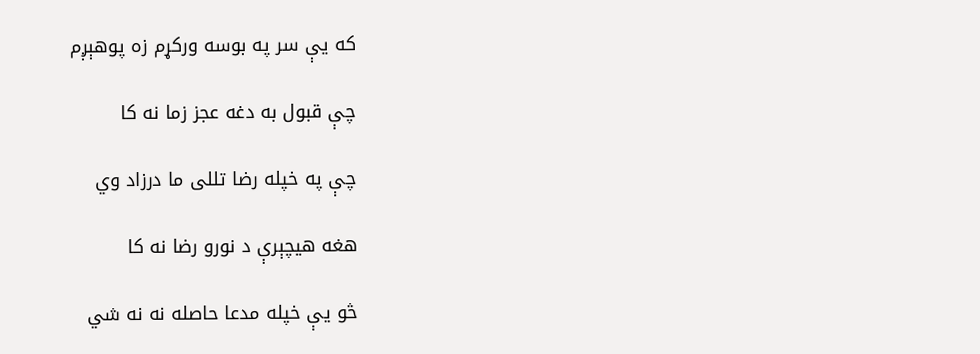که يې سر په بوسه ورکړم زه پوهېږم

چې قبول به دغه عجز زما نه کا

چې په خپله رضا تللی ما درزاد وي

هغه هيچېرې د نورو رضا نه کا

څو يې خپله مدعا حاصله نه نه شي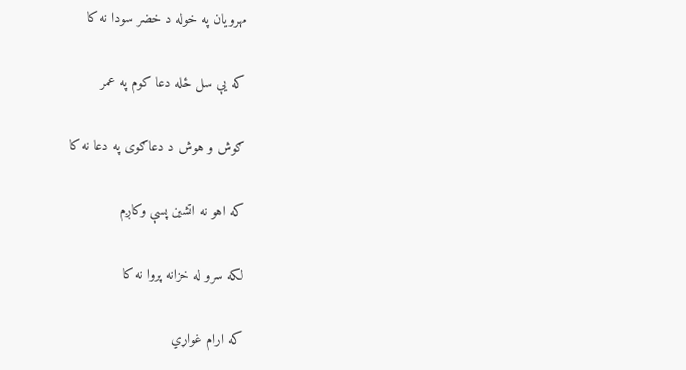مهرويان په خوله د خضر سودا نه کا

که يې سل ځله دعا کوم په عمر

ګوش و هوش د دعاګوی په دعا نه کا

که اهو نه اتشين پسې وکاږم

لکه سرو له خزانه پروا نه کا

که ارام غواړي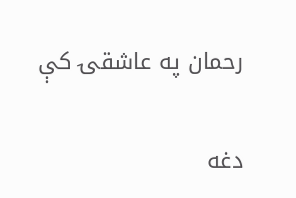رحمان په عاشقۍ کې

دغه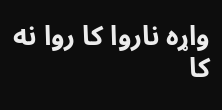واړه ناروا کا روا نه کا